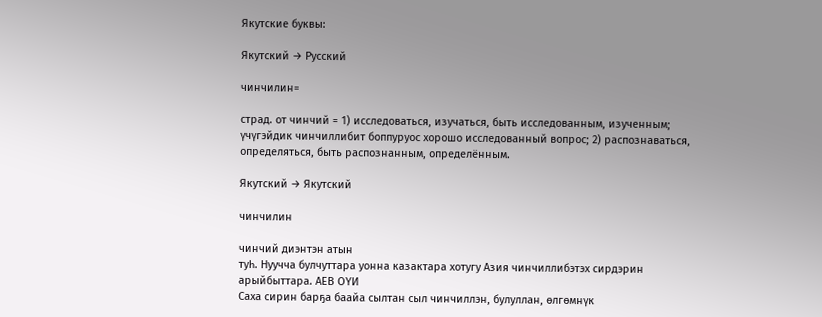Якутские буквы:

Якутский → Русский

чинчилин=

страд. от чинчий = 1) исследоваться, изучаться, быть исследованным, изученным; үчүгэйдик чинчиллибит боппуруос хорошо исследованный вопрос; 2) распознаваться, определяться, быть распознанным, определённым.

Якутский → Якутский

чинчилин

чинчий диэнтэн атын
туһ. Нуучча булчуттара уонна казактара хотугу Азия чинчиллибэтэх сирдэрин арыйбыттара. АЕВ ОҮИ
Саха сирин барҕа баайа сылтан сыл чинчиллэн, булуллан, өлгөмнүк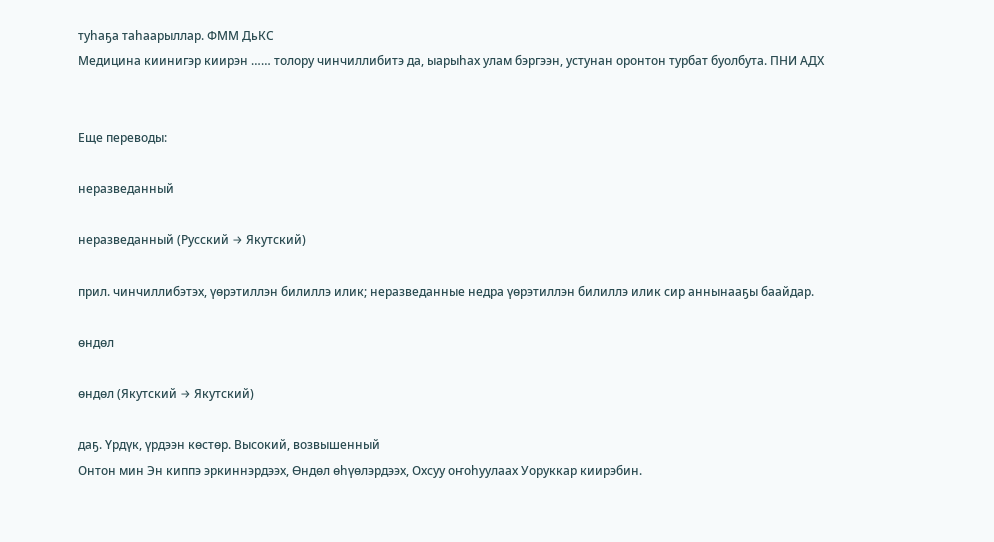туһаҕа таһаарыллар. ФММ ДьКС
Медицина киинигэр киирэн …… толору чинчиллибитэ да, ыарыһах улам бэргээн, устунан оронтон турбат буолбута. ПНИ АДХ


Еще переводы:

неразведанный

неразведанный (Русский → Якутский)

прил. чинчиллибэтэх, үөрэтиллэн билиллэ илик; неразведанные недра үөрэтиллэн билиллэ илик сир аннынааҕы баайдар.

өндөл

өндөл (Якутский → Якутский)

даҕ. Үрдүк, үрдээн көстөр. Высокий, возвышенный
Онтон мин Эн киппэ эркиннэрдээх, Өндөл өһүөлэрдээх, Охсуу оҥоһуулаах Уоруккар киирэбин.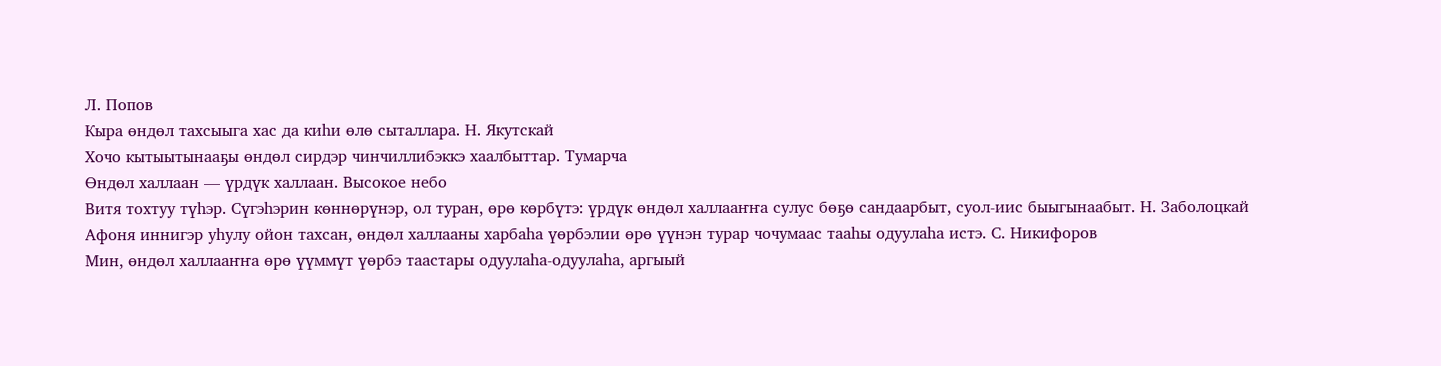Л. Попов
Кыра өндөл тахсыыга хас да киһи өлө сыталлара. Н. Якутскай
Хочо кытыытынааҕы өндөл сирдэр чинчиллибэккэ хаалбыттар. Тумарча
Өндөл халлаан — үрдүк халлаан. Высокое небо
Витя тохтуу түһэр. Сүгэһэрин көннөрүнэр, ол туран, өрө көрбүтэ: үрдүк өндөл халлааҥҥа сулус бөҕө сандаарбыт, суол-иис быыгынаабыт. Н. Заболоцкай
Афоня иннигэр уһулу ойон тахсан, өндөл халлааны харбаһа үөрбэлии өрө үүнэн турар чочумаас тааһы одуулаһа истэ. С. Никифоров
Мин, өндөл халлааҥҥа өрө үүммүт үөрбэ таастары одуулаһа-одуулаһа, аргыый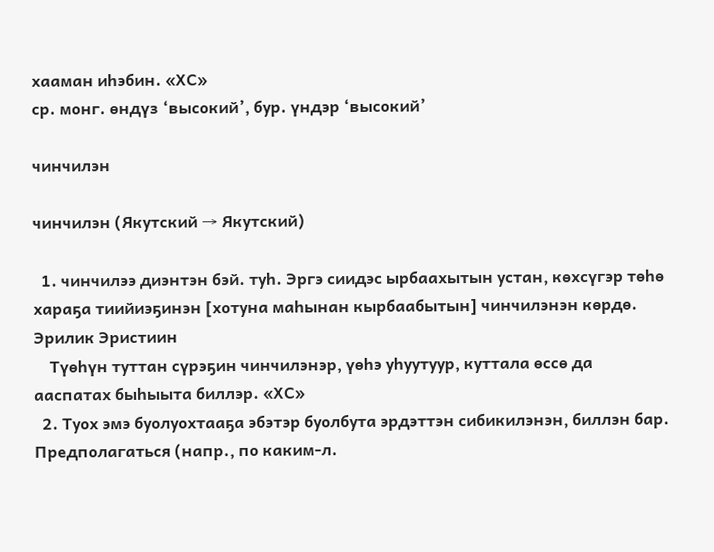хааман иһэбин. «ХС»
ср. монг. өндүз ‘высокий’, бур. үндэр ‘высокий’

чинчилэн

чинчилэн (Якутский → Якутский)

  1. чинчилээ диэнтэн бэй. туһ. Эргэ сиидэс ырбаахытын устан, көхсүгэр төһө хараҕа тиийиэҕинэн [хотуна маһынан кырбаабытын] чинчилэнэн көрдө. Эрилик Эристиин
    Түөһүн туттан сүрэҕин чинчилэнэр, үөһэ уһуутуур, куттала өссө да ааспатах быһыыта биллэр. «ХС»
  2. Туох эмэ буолуохтааҕа эбэтэр буолбута эрдэттэн сибикилэнэн, биллэн бар. Предполагаться (напр., по каким-л.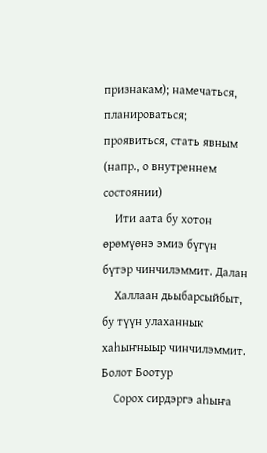признакам); намечаться, планироваться; проявиться, стать явным (напр., о внутреннем состоянии)
    Ити аата бу хотон өрөмүөнэ эмиэ бүгүн бүтэр чинчилэммит. Далан
    Халлаан дьыбарсыйбыт, бу түүн улаханнык хаһыҥныыр чинчилэммит. Болот Боотур
    Сорох сирдэргэ аһыҥа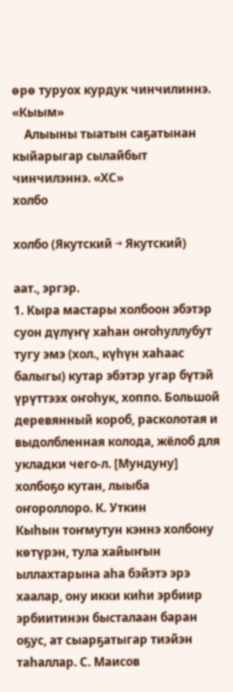өрө туруох курдук чинчилиннэ. «Кыым»
    Алыыны тыатын саҕатынан кыйарыгар сылайбыт чинчилэннэ. «ХС»
холбо

холбо (Якутский → Якутский)

аат., эргэр.
1. Кыра мастары холбоон эбэтэр суон дүлүҥү хаһан оҥоһуллубут тугу эмэ (хол., күһүн хаһаас балыгы) кутар эбэтэр угар бүтэй үрүттээх оҥоһук, хоппо. Большой деревянный короб, расколотая и выдолбленная колода, жёлоб для укладки чего-л. [Мундуну] холбоҕо кутан, лыыба оҥороллоро. К. Уткин
Кыһын тоҥмутун кэннэ холбону көтүрэн, тула хайыҥын ыллахтарына аһа бэйэтэ эрэ хаалар, ону икки киһи эрбиир эрбиитинэн бысталаан баран оҕус, ат сыарҕатыгар тиэйэн таһаллар. С. Маисов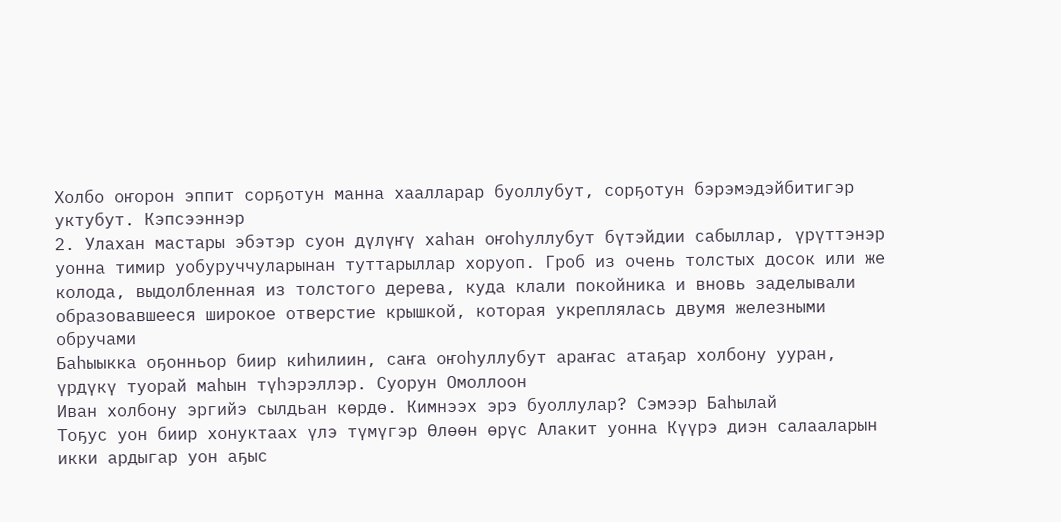Холбо оҥорон эппит сорҕотун манна хаалларар буоллубут, сорҕотун бэрэмэдэйбитигэр уктубут. Кэпсээннэр
2. Улахан мастары эбэтэр суон дүлүҥү хаһан оҥоһуллубут бүтэйдии сабыллар, үрүттэнэр уонна тимир уобуруччуларынан туттарыллар хоруоп. Гроб из очень толстых досок или же колода, выдолбленная из толстого дерева, куда клали покойника и вновь заделывали образовавшееся широкое отверстие крышкой, которая укреплялась двумя железными обручами
Баһыыкка оҕонньор биир киһилиин, саҥа оҥоһуллубут араҥас атаҕар холбону ууран, үрдүкү туорай маһын түһэрэллэр. Суорун Омоллоон
Иван холбону эргийэ сылдьан көрдө. Кимнээх эрэ буоллулар? Сэмээр Баһылай
Тоҕус уон биир хонуктаах үлэ түмүгэр Өлөөн өрүс Алакит уонна Күүрэ диэн салааларын икки ардыгар уон аҕыс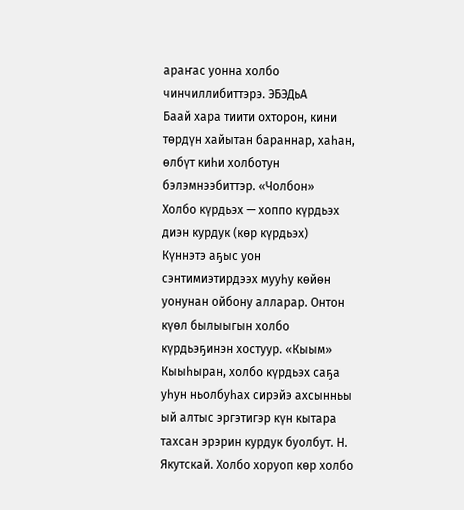араҥас уонна холбо чинчиллибиттэрэ. ЭБЭДьА
Баай хара тиити охторон, кини төрдүн хайытан бараннар, хаһан, өлбүт киһи холботун бэлэмнээбиттэр. «Чолбон»
Холбо күрдьэх — хоппо күрдьэх диэн курдук (көр күрдьэх)
Күннэтэ аҕыс уон сэнтимиэтирдээх мууһу көйөн уонунан ойбону алларар. Онтон күөл былыыгын холбо күрдьэҕинэн хостуур. «Кыым»
Кыыһыран, холбо күрдьэх саҕа уһун ньолбуһах сирэйэ ахсынньы ый алтыс эргэтигэр күн кытара тахсан эрэрин курдук буолбут. Н. Якутскай. Холбо хоруоп көр холбо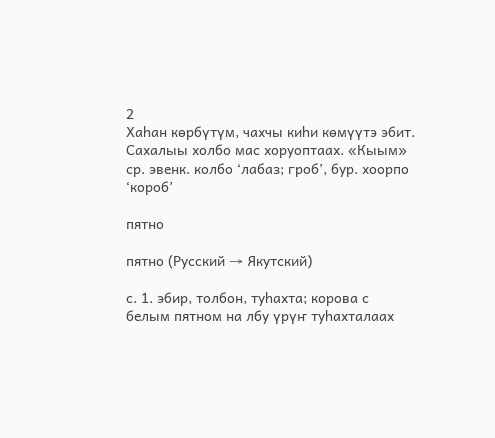2
Хаһан көрбүтүм, чахчы киһи көмүүтэ эбит. Сахалыы холбо мас хоруоптаах. «Кыым»
ср. эвенк. колбо ‘лабаз; гроб’, бур. хоорпо ‘короб’

пятно

пятно (Русский → Якутский)

с. 1. эбир, толбон, туһахта; корова с белым пятном на лбу үрүҥ туһахталаах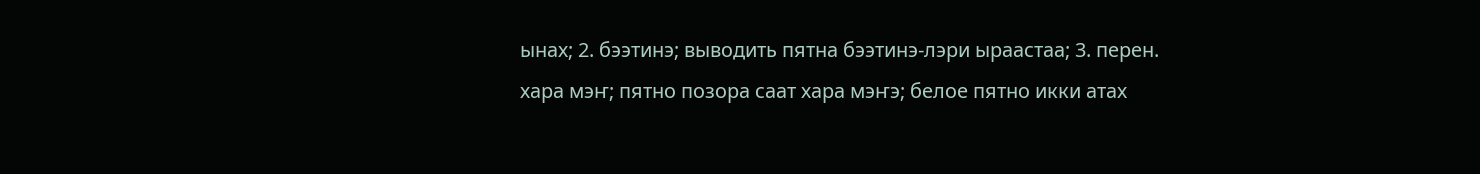ынах; 2. бээтинэ; выводить пятна бээтинэ-лэри ыраастаа; 3. перен. хара мэҥ; пятно позора саат хара мэҥэ; белое пятно икки атах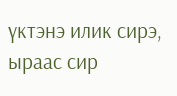үктэнэ илик сирэ, ыраас сир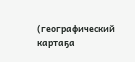(географический картаҕа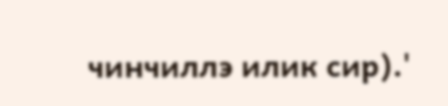чинчиллэ илик сир).'